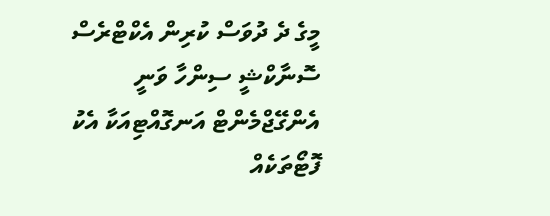މީގެ ދެ ދުވަސް ކުރިން އެކްޓްރެސް ސޮނާކްޝީ ސިންހާ ވަނީ އެންގޭޖްމެންޓް އަނގޮއްޓިއަކާ އެކު ފޮޓޯތަކެއް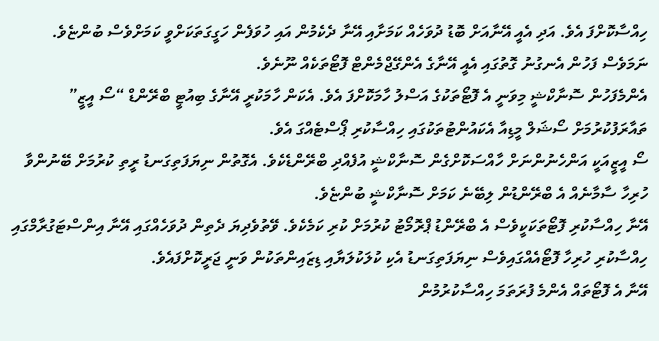ހިއްސާކޮށްފަ އެވެ. އަދި އެއީ އޭނާއަށް ބޮޑު ދުވަހެއް ކަމަށާއި އޭނާ ދެކެމުން އައި ހުވަފެން ހަގީގަތަކަށްވީ ކަމަށްވެސް ބުންޏެވެ. ނަމަވެސް ފަހުން އެނގުނު ގޮތުގައި އެއީ އޭނާގެ އެންގޭޖްމެންޓް ފޮޓޯތަކެއް ނޫނެވެ.
އެންމެފަހުން ސޮނާކްޝީ މިވަނީ އެ ފޮޓޯތަކުގެ އަސްލު ހާމަކޮށްފަ އެވެ. އެކަން ހާމަކުރީ އޭނާގެ ބިއުޓީ ބްރޭންޑް “ސޯ އީޒީ” ތައާރަފުކުރުމަށް ސޯޝަލް މީޑިއާ އެކައުންޓުތަކުގައި ހިއްސާކުރި ޕޯސްޓެއްގަ އެވެ.
ސޯ އީޒީއަކީ އަންހެނުންނަށް ހާއްސަކޮށްގެން ސޮނާކްޝީ އުފެއްދި ބްރޭންޑެކެވެ. އެގޮތުން ނިޔަފަތިގަނޑު ރީތި ކުރުމަށް ބޭނުންވާ ހުރިހާ ސާމާނެއް އެ ބްރޭންޑުން ލިބޭނެ ކަމަށް ސޮނާކްޝީ ބުންޏެވެ.
އޭނާ ހިއްސާކުރި ފޮޓޯތަކަކީވެސް އެ ބްރޭންޑު ޕްރޮމޯޓު ކުރުމަށް ކުރި ކަމެކެވެ. ވޭތުވެދިޔަ ދެތިން ދުވަހެއްގައި އޭނާ އިންސްޓަގުރާމްގައި ހިއްސާކުރި ހުރިހާ ފޮޓޯއެއްގައިވެސް ނިޔަފަތިގަނޑު އެކި ކުލަކުލަޔާއި ޑިޒައިންތަކުން ވަނީ ޖަރީކޮށްފައެވެ.
އޭނާ އެ ފޮޓޯތައް އެންމެ ފުރަތަމަ ހިއްސާކުރުމުން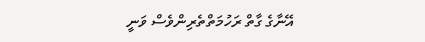އޭނާގެ ގާތް ރަހުމަތްތެރިންވެސް ވަނީ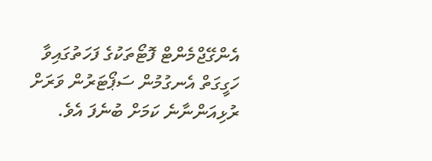އެންގޭޖްމެންޓް ފޮޓޯތަކުގެ ފަހަތުގައިވާ ހަގީގަތް އެނގުމުން ސަޕޯޓަރުން ވަރަށް ރުޅިއަންނާނެ ކަމަށް ބުނެފަ އެވެ.